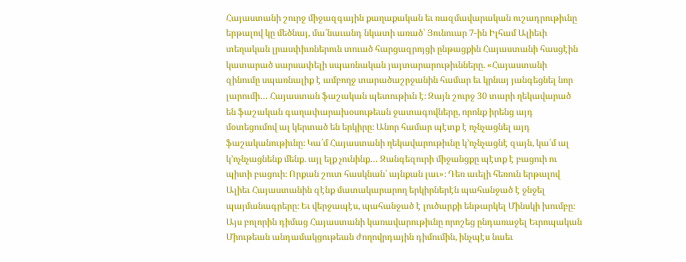Հայաստանի շուրջ միջազգային քաղաքական եւ ռազմավարական ուշադրութիւնը երթալով կը մեծնայ, մա՛նաւանդ նկատի առած՝ Յունուար 7-ին Իլհամ Ալիեւի տեղական լրասփիւռներուն տուած հարցազրոյցի ընթացքին Հայաստանի հասցէին կատարած սարսափելի սպառնական յայտարարութիւնները. «Հայաստանի զինումը սպառնալիք է ամբողջ տարածաշրջանին համար եւ կրնայ յանգեցնել նոր լարումի… Հայաստան ֆաշական պետութիւն է։ Զայն շուրջ 30 տարի ղեկավարած են ֆաշական գաղափարախօսութեան ջատագովները, որոնք իրենց այդ մօտեցումով ալ կերտած են երկիրը։ Անոր համար պէտք է ոչնչացնել այդ ֆաշականութիւնը։ Կա՛մ Հայաստանի ղեկավարութիւնը կ՚ոչնչացնէ զայն, կա՛մ ալ կ՚ոչնչացնենք մենք. այլ ելք չունինք… Զանգեզուրի միջանցքը պէտք է բացուի ու պիտի բացուի։ Որքան շուտ հասկնան՝ այնքան լաւ»։ Դեռ աւելի հեռուն երթալով Ալիեւ Հայաստանին զէնք մատակարարող երկիրներէն պահանջած է ջնջել պայմանագրերը։ Եւ վերջապէս, պահանջած է լուծարքի ենթարկել Մինսկի խումբը։
Այս բոլորին դիմաց Հայաստանի կառավարութիւնը որոշեց ընդառաջել Եւրոպական Միութեան անդամակցութեան ժողովրդային դիմումին, ինչպէս նաեւ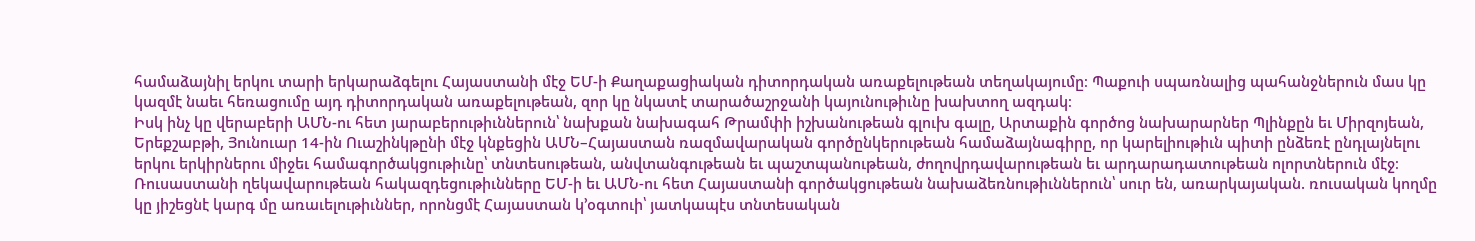համաձայնիլ երկու տարի երկարաձգելու Հայաստանի մէջ ԵՄ-ի Քաղաքացիական դիտորդական առաքելութեան տեղակայումը։ Պաքուի սպառնալից պահանջներուն մաս կը կազմէ նաեւ հեռացումը այդ դիտորդական առաքելութեան, զոր կը նկատէ տարածաշրջանի կայունութիւնը խախտող ազդակ։
Իսկ ինչ կը վերաբերի ԱՄՆ-ու հետ յարաբերութիւններուն՝ նախքան նախագահ Թրամփի իշխանութեան գլուխ գալը, Արտաքին գործոց նախարարներ Պլինքըն եւ Միրզոյեան, Երեքշաբթի, Յունուար 14-ին Ուաշինկթընի մէջ կնքեցին ԱՄՆ–Հայաստան ռազմավարական գործընկերութեան համաձայնագիրը, որ կարելիութիւն պիտի ընձեռէ ընդլայնելու երկու երկիրներու միջեւ համագործակցութիւնը՝ տնտեսութեան, անվտանգութեան եւ պաշտպանութեան, ժողովրդավարութեան եւ արդարադատութեան ոլորտներուն մէջ։
Ռուսաստանի ղեկավարութեան հակազդեցութիւնները ԵՄ-ի եւ ԱՄՆ-ու հետ Հայաստանի գործակցութեան նախաձեռնութիւններուն՝ սուր են, առարկայական. ռուսական կողմը կը յիշեցնէ կարգ մը առաւելութիւններ, որոնցմէ Հայաստան կ՚օգտուի՝ յատկապէս տնտեսական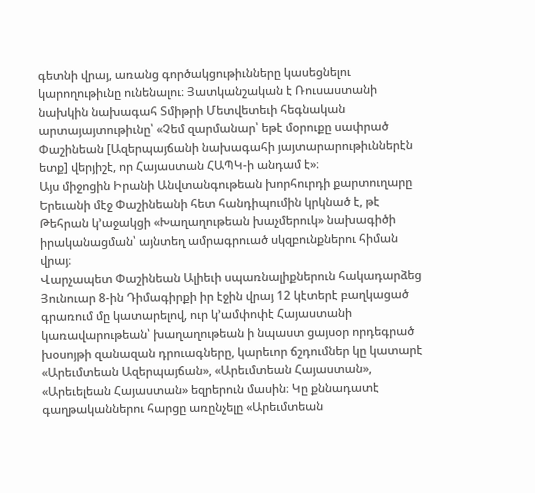գետնի վրայ, առանց գործակցութիւնները կասեցնելու կարողութիւնը ունենալու։ Յատկանշական է Ռուսաստանի նախկին նախագահ Տմիթրի Մետվետեւի հեգնական արտայայտութիւնը՝ «Չեմ զարմանար՝ եթէ մօրուքը սափրած Փաշինեան [Ազերպայճանի նախագահի յայտարարութիւններէն ետք] վերյիշէ, որ Հայաստան ՀԱՊԿ-ի անդամ է»։
Այս միջոցին Իրանի Անվտանգութեան խորհուրդի քարտուղարը Երեւանի մէջ Փաշինեանի հետ հանդիպումին կրկնած է, թէ Թեհրան կ՚աջակցի «Խաղաղութեան խաչմերուկ» նախագիծի իրականացման՝ այնտեղ ամրագրուած սկզբունքներու հիման վրայ։
Վարչապետ Փաշինեան Ալիեւի սպառնալիքներուն հակադարձեց Յունուար 8-ին Դիմագիրքի իր էջին վրայ 12 կէտերէ բաղկացած գրառում մը կատարելով, ուր կ՚ամփոփէ Հայաստանի կառավարութեան՝ խաղաղութեան ի նպաստ ցայսօր որդեգրած խօսոյթի զանազան դրուագները, կարեւոր ճշդումներ կը կատարէ «Արեւմտեան Ազերպայճան», «Արեւմտեան Հայաստան», «Արեւելեան Հայաստան» եզրերուն մասին։ Կը քննադատէ գաղթականներու հարցը առընչելը «Արեւմտեան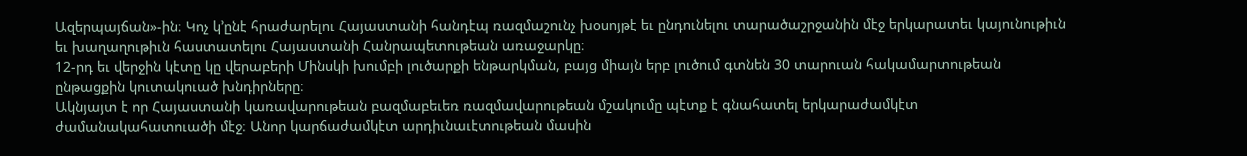Ազերպայճան»-ին։ Կոչ կ՚ընէ հրաժարելու Հայաստանի հանդէպ ռազմաշունչ խօսոյթէ եւ ընդունելու տարածաշրջանին մէջ երկարատեւ կայունութիւն եւ խաղաղութիւն հաստատելու Հայաստանի Հանրապետութեան առաջարկը։
12-րդ եւ վերջին կէտը կը վերաբերի Մինսկի խումբի լուծարքի ենթարկման, բայց միայն երբ լուծում գտնեն 30 տարուան հակամարտութեան ընթացքին կուտակուած խնդիրները։
Ակնյայտ է որ Հայաստանի կառավարութեան բազմաբեւեռ ռազմավարութեան մշակումը պէտք է գնահատել երկարաժամկէտ ժամանակահատուածի մէջ։ Անոր կարճաժամկէտ արդիւնաւէտութեան մասին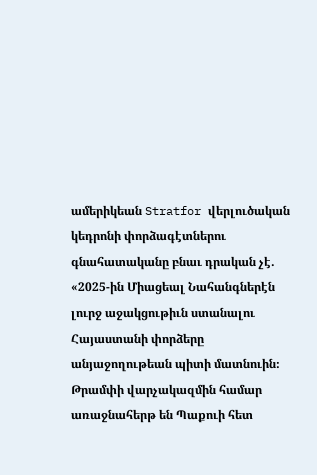ամերիկեան Stratfor վերլուծական կեդրոնի փորձագէտներու գնահատականը բնաւ դրական չէ. «2025-ին Միացեալ Նահանգներէն լուրջ աջակցութիւն ստանալու Հայաստանի փորձերը անյաջողութեան պիտի մատնուին։ Թրամփի վարչակազմին համար առաջնահերթ են Պաքուի հետ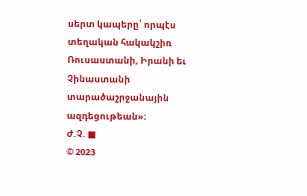սերտ կապերը՝ որպէս տեղական հակակշիռ Ռուսաստանի, Իրանի եւ Չինաստանի տարածաշրջանային ազդեցութեան»։
Ժ.Չ. ■
© 2023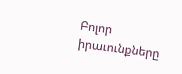Բոլոր իրաւունքները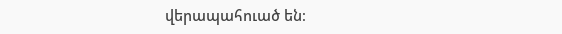վերապահուած են։